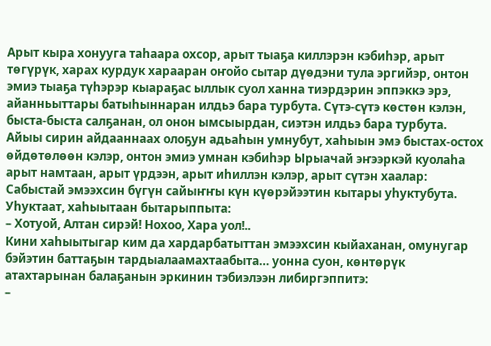Арыт кыра хонууга таһаара охсор, арыт тыаҕа киллэрэн кэбиһэр, арыт төгүрүк, харах курдук харааран оҥойо сытар дүөдэни тула эргийэр, онтон эмиэ тыаҕа түһэрэр кыараҕас ыллык суол ханна тиэрдэрин эппэккэ эрэ, айанньыттары батыһыннаран илдьэ бара турбута. Сүтэ-сүтэ көстөн кэлэн, быста-быста салҕанан, ол онон ымсыырдан, сиэтэн илдьэ бара турбута.
Айыы сирин айдааннаах олоҕун адьаһын умнубут, хаһыын эмэ быстах-остох өйдөтөлөөн кэлэр, онтон эмиэ умнан кэбиһэр Ырыачай эҥээркэй куолаһа арыт намтаан, арыт үрдээн, арыт иһиллэн кэлэр, арыт сүтэн хаалар:
Сабыстай эмээхсин бүгүн сайыҥҥы күн күөрэйээтин кытары уһуктубута. Уһуктаат, хаһыытаан бытарыппыта:
– Хотуой, Алтан сирэй! Нохоо, Хара уол!..
Кини хаһыытыгар ким да хардарбатыттан эмээхсин кыйаханан, омунугар бэйэтин баттаҕын тардыалаамахтаабыта… уонна суон, көнтөрүк атахтарынан балаҕанын эркинин тэбиэлээн либиргэппитэ:
–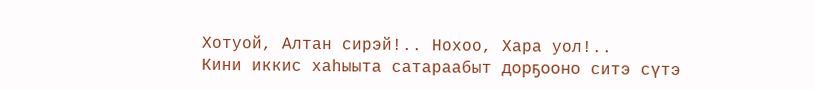Хотуой, Алтан сирэй!.. Нохоо, Хара уол!..
Кини иккис хаһыыта сатараабыт дорҕооно ситэ сүтэ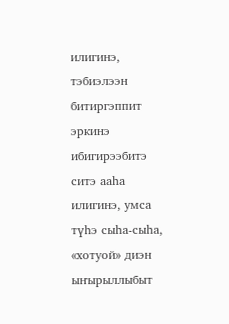илигинэ, тэбиэлээн битиргэппит эркинэ ибигирээбитэ ситэ ааһа илигинэ, умса түһэ сыһа-сыһа, «хотуой» диэн ыҥырыллыбыт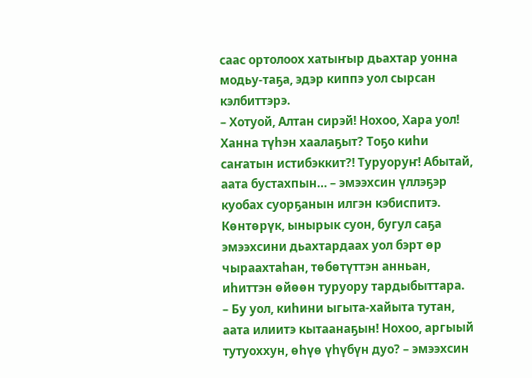саас ортолоох хатыҥыр дьахтар уонна модьу-таҕа, эдэр киппэ уол сырсан кэлбиттэрэ.
– Хотуой, Алтан сирэй! Нохоо, Хара уол! Ханна түһэн хаалаҕыт? Тоҕо киһи саҥатын истибэккит?! Туруоруҥ! Абытай, аата бустахпын… – эмээхсин үллэҕэр куобах суорҕанын илгэн кэбиспитэ.
Көнтөрүк, ынырык суон, бугул саҕа эмээхсини дьахтардаах уол бэрт өр чыраахтаһан, төбөтүттэн анньан, иһиттэн өйөөн туруору тардыбыттара.
– Бу уол, киһини ыгыта-хайыта тутан, аата илиитэ кытаанаҕын! Нохоо, аргыый тутуоххун, өһүө үһүбүн дуо? – эмээхсин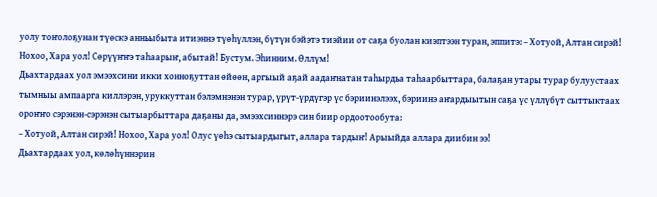уолу тоҥолоҕунан түөскэ анньыбыта итиэннэ түөһүллэн, бүтүн бэйэтэ тиэйии от саҕа буолан киэптээн туран, эппитэ: – Хотуой, Алтан сирэй! Нохоо, Хара уол! Сөрүүҥҥэ таһаарыҥ, абытай! Бустум. Эһинним. Өллүм!
Дьахтардаах уол эмээхсини икки хонноҕуттан өйөөн, аргыый аҕай аадаҥнатан таһырдьа таһаарбыттара, балаҕан утары турар булуустаах тымныы ампаарга киллэрэн, уруккуттан бэлэмнэнэн турар, үрүт-үрдүгэр үс бэриинэлээх, бэриинэ аҥардыытын саҕа үс үллүбүт сыттыктаах ороҥҥо сэрэнэн-сэрэнэн сытыарбыттара даҕаны да, эмээхсиннэрэ син биир ордоотообута:
– Хотуой, Алтан сирэй! Нохоо, Хара уол! Олус үөһэ сытыардыгыт, аллара тардыҥ! Арыыйда аллара диибин ээ!
Дьахтардаах уол, көлөһүннэрин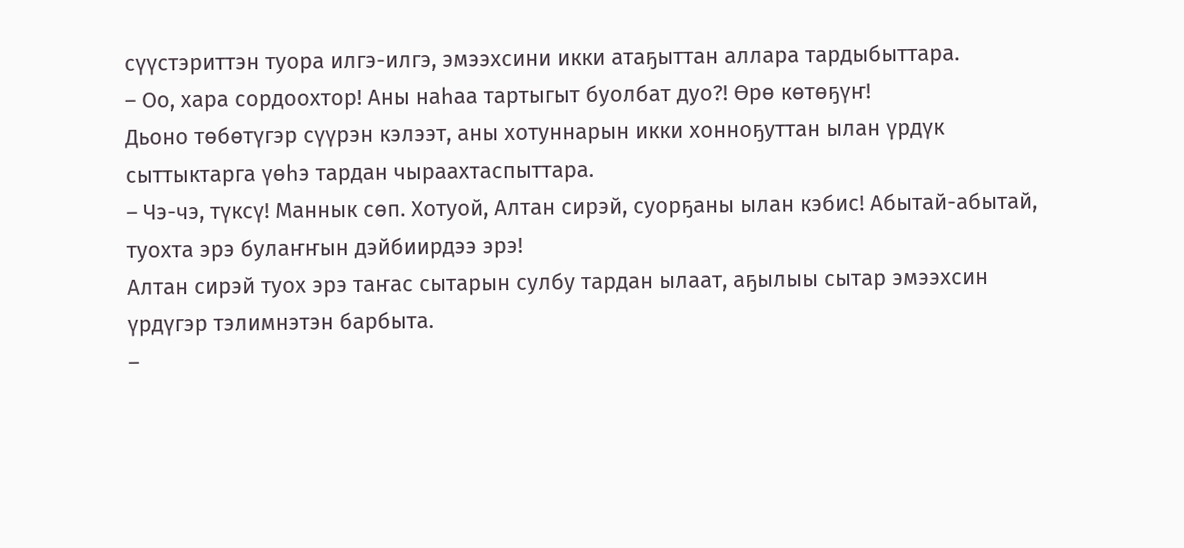сүүстэриттэн туора илгэ-илгэ, эмээхсини икки атаҕыттан аллара тардыбыттара.
– Оо, хара сордоохтор! Аны наһаа тартыгыт буолбат дуо?! Өрө көтөҕүҥ!
Дьоно төбөтүгэр сүүрэн кэлээт, аны хотуннарын икки хонноҕуттан ылан үрдүк сыттыктарга үөһэ тардан чыраахтаспыттара.
– Чэ-чэ, түксү! Маннык сөп. Хотуой, Алтан сирэй, суорҕаны ылан кэбис! Абытай-абытай, туохта эрэ булаҥҥын дэйбиирдээ эрэ!
Алтан сирэй туох эрэ таҥас сытарын сулбу тардан ылаат, аҕылыы сытар эмээхсин үрдүгэр тэлимнэтэн барбыта.
–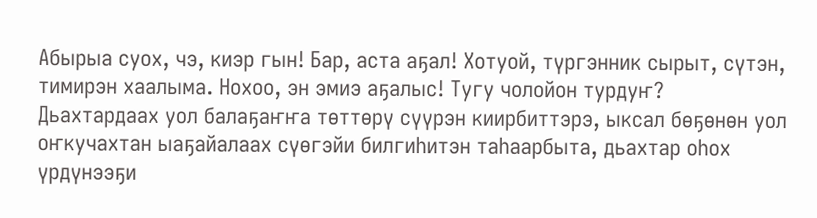Абырыа суох, чэ, киэр гын! Бар, аста аҕал! Хотуой, түргэнник сырыт, сүтэн, тимирэн хаалыма. Нохоо, эн эмиэ аҕалыс! Тугу чолойон турдуҥ?
Дьахтардаах уол балаҕаҥҥа төттөрү сүүрэн киирбиттэрэ, ыксал бөҕөнөн уол оҥкучахтан ыаҕайалаах сүөгэйи билгиһитэн таһаарбыта, дьахтар оһох үрдүнээҕи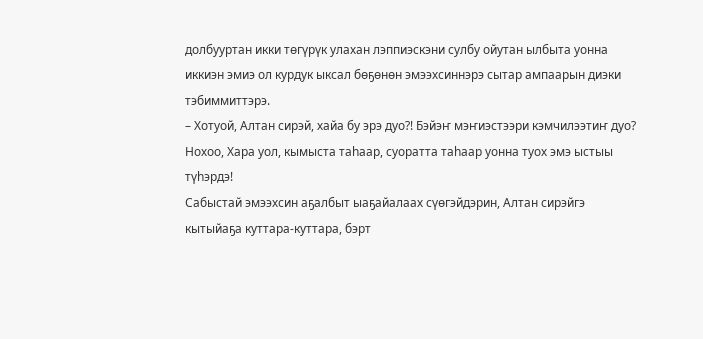долбууртан икки төгүрүк улахан лэппиэскэни сулбу ойутан ылбыта уонна иккиэн эмиэ ол курдук ыксал бөҕөнөн эмээхсиннэрэ сытар ампаарын диэки тэбиммиттэрэ.
– Хотуой, Алтан сирэй, хайа бу эрэ дуо?! Бэйэҥ мэҥиэстээри кэмчилээтиҥ дуо? Нохоо, Хара уол, кымыста таһаар, суоратта таһаар уонна туох эмэ ыстыы түһэрдэ!
Сабыстай эмээхсин аҕалбыт ыаҕайалаах сүөгэйдэрин, Алтан сирэйгэ кытыйаҕа куттара-куттара, бэрт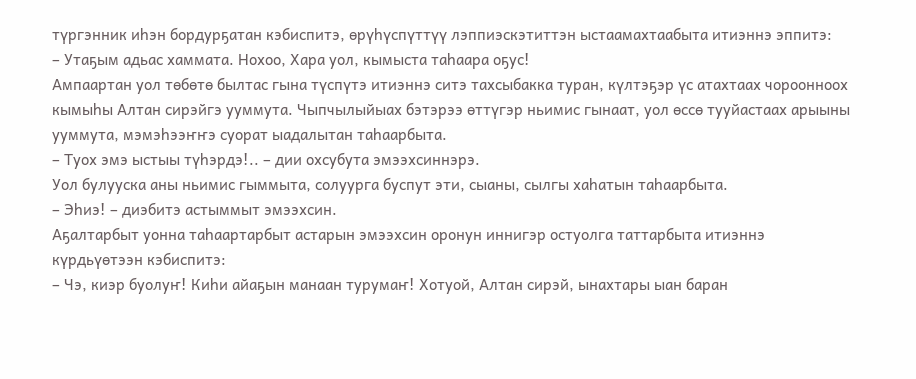түргэнник иһэн бордурҕатан кэбиспитэ, өрүһүспүттүү лэппиэскэтиттэн ыстаамахтаабыта итиэннэ эппитэ:
– Утаҕым адьас хаммата. Нохоо, Хара уол, кымыста таһаара оҕус!
Ампаартан уол төбөтө былтас гына түспүтэ итиэннэ ситэ тахсыбакка туран, күлтэҕэр үс атахтаах чороонноох кымыһы Алтан сирэйгэ ууммута. Чыпчылыйыах бэтэрээ өттүгэр ньимис гынаат, уол өссө тууйастаах арыыны ууммута, мэмэһээҥҥэ суорат ыадалытан таһаарбыта.
– Туох эмэ ыстыы түһэрдэ!.. – дии охсубута эмээхсиннэрэ.
Уол булууска аны ньимис гыммыта, солуурга буспут эти, сыаны, сылгы хаһатын таһаарбыта.
– Эһиэ! – диэбитэ астыммыт эмээхсин.
Аҕалтарбыт уонна таһаартарбыт астарын эмээхсин оронун иннигэр остуолга таттарбыта итиэннэ күрдьүөтээн кэбиспитэ:
– Чэ, киэр буолуҥ! Киһи айаҕын манаан турумаҥ! Хотуой, Алтан сирэй, ынахтары ыан баран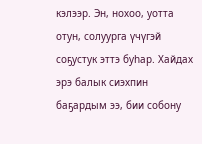кэлээр. Эн, нохоо, уотта отун, солуурга үчүгэй соҕустук эттэ буһар. Хайдах эрэ балык сиэхпин баҕардым ээ, бии собону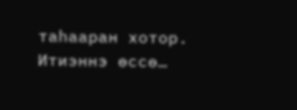таһааран хотор. Итиэннэ өссө…